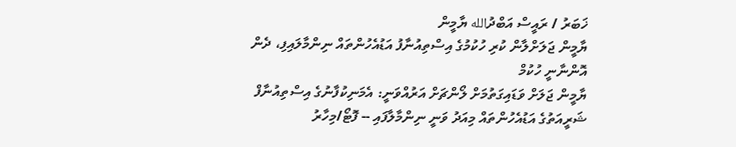ޚަބަރު / ރައީސް އަބްދުالله ޔާމީން
ޔާމީން ޖަލަށްލާން ކުރި ހުކުމުގެ އިސްތިއުނާފު އަޑުއެހުންތައް ނިންމާލައިފި، ދެން އޮންނާނީ ހުކުމް
ޔާމީން ޖަލަށް ވަޑައިގަތުމަށް ލޯންޗަށް އަރުއްވަނީ: އެމަނިކުފާނުގެ އިސްތިއުނާފް ޝަރީއަތުގެ އަޑުއެހުންތައް މިއަދު ވަނީ ނިންމާލާފައި -- ފޮޓޯ/މިހާރު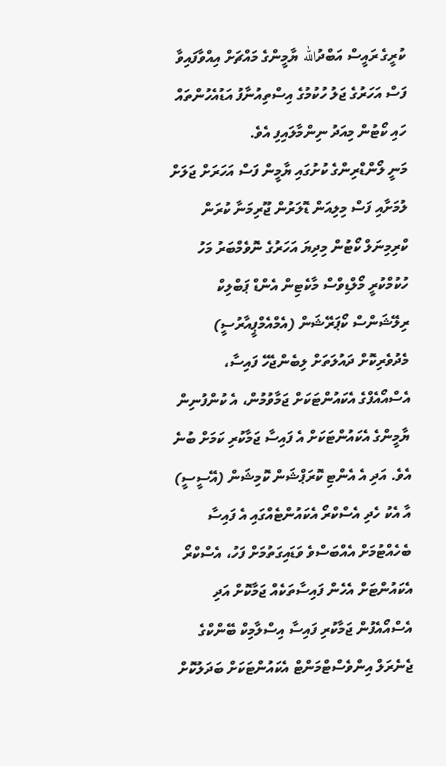ކުރީގެ ރައީސް އަބްދުالله ޔާމީންގެ މައްޗަށް އިއްވާފައިވާ ފަސް އަހަރުގެ ޖަލު ހުކުމުގެ އިސްތިއުނާފު އަޑުއެހުންތައް ހައި ކޯޓުން މިއަދު ނިންމާލައިފި އެވެ.
މަނީ ލޯންޑްރިންގެ ކުށުގައި ޔާމީން ފަސް އަހަރަށް ޖަލަށް ލުމަށާއި ފަސް މިލިއަން ޑޮލަރުން ޖޫރިމަނާ ކުރަން ކްރިމިނަލް ކޯޓުން މިދިޔަ އަހަރުގެ ނޮވެމްބަރު މަހު ހުކުމްކުރީ މޯލްޑިވްސް މާކެޓިން އެންޑް ޕަބްލިކް ރިލޭޝަންސް ކޯޕަރޭޝަން (އެމްއެމްޕީއާރުސީ) މެދުވެރިކޮށް ދައުލަތަށް ލިބެންޖެހޭ ފައިސާ، އެސްއޯއެފްގެ އެކައުންޓަކަށް ޖަމާވުމުން، އެ ކުންފުނިން ޔާމީންގެ އެކައުންޓަކަށް އެ ފައިސާ ޖަމާކުރި ކަމަށް ބުނެ އެވެ. އަދި އެ އެންޓި ކޮރަޕްޝަން ކޮމިޝަން (އޭސީސީ) އާ އެކު ހެދި އެސްކްރޯ އެކައުންޓެއްގައި އެ ފައިސާ ބެހެއްޓުމަށް އެއްބަސްވެ ވަޑައިގަތުމަށް ފަހު، އެސްކްރޯ އެކައުންޓަށް އެހެން ފައިސާތަކެއް ޖަމާކޮށް އަދި އެސްއޯއެފުން ޖަމާކުރި ފައިސާ އިސްލާމިކް ބޭންކްގެ ޖެނެރަލް އިންވެސްޓްމަންޓް އެކައުންޓަކަށް ބަދަލުކޮށް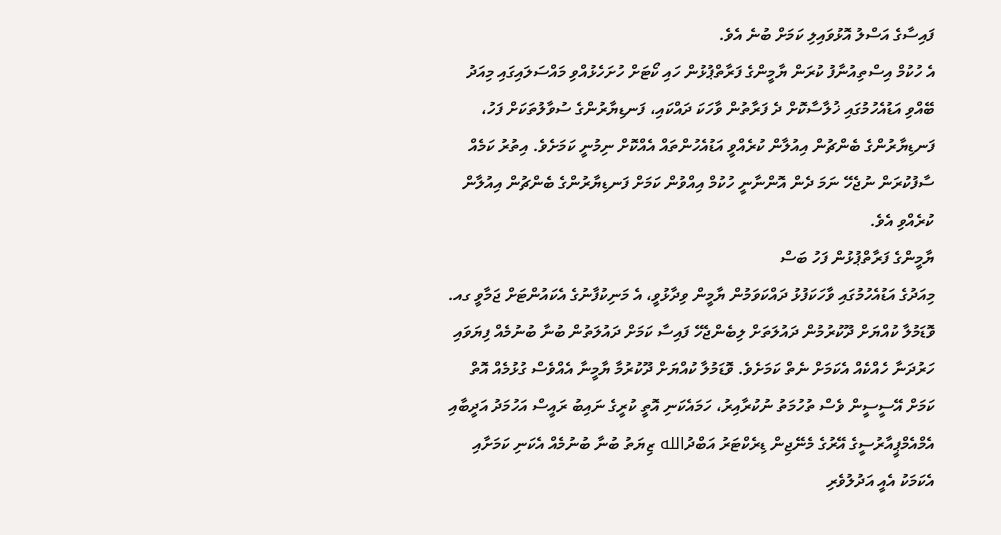ފައިސާގެ އަސްލު އޮޅުވައިލި ކަމަށް ބުނެ އެވެ.
އެ ހުކުމް އިސްތިއުނާފު ކުރަން ޔާމީންގެ ފަރާތްޕުޅުން ހައި ކޯޓަށް ހުށަހެޅުއްވި މައްސަލައިގައި މިއަދު ބޭއްވި އަޑުއެހުމުގައި ޚުލާސާކޮށް ދެ ފަރާތުން ވާހަކަ ދައްކައި، ފަނޑިޔާރުންގެ ސުވާލުތަކަށް ފަހު، ފަނޑިޔާރުންގެ ބެންޗުން އިއުލާން ކުރެއްވީ އަޑުއެހުންތައް އެއްކޮށް ނިމުނީ ކަމަށެވެ. އިތުރު ކަމެއް ސާފުކުރަން ނުޖެހޭ ނަމަ ދެން އޮންނާނީ ހުކުމް އިއްވުން ކަމަށް ފަނޑިޔާރުންގެ ބެންޗުން އިއުލާން ކުރެއްވި އެވެ.
ޔާމީންގެ ފަރާތްޕުޅުން ފަހު ބަސް
މިއަދުގެ އަޑުއެހުމުގައި ވާހަކަފުޅު ދައްކަވަމުން ޔާމީން ވިދާޅުވީ، އެ މަނިކުފާނުގެ އެކައުންޓަށް ޖަމާވީ ގއ. ވޮޑަމުލާ ކުއްޔަށް ދޫކުރުމުން ދައުލަތަށް ލިބެންޖެހޭ ފައިސާ ކަމަށް ދައުލަތުން ބުނާ ބުނުމެއް ފިޔަވައި ހަރުދަނާ ހެއްކެއް އެކަމަށް ނެތް ކަމަށެވެ. ވޮޑަމުލާ ކުއްޔަށް ދޫކުރުމާ ޔާމީނާ އެއްވެސް ގުޅުމެއް އޮތް ކަމަށް އޭސީސީން ވެސް ތުހުމަތު ނުކުރާއިރު، ހަމައެކަނި އޮތީ ކުރީގެ ނައިބު ރައީސް އަހުމަދު އަދީބާއި އެމްއެމްޕީއާރުސީގެ އޭރުގެ މެނޭޖިން ޑިރެކްޓަރު އަބްދުالله ޒިޔަތު ބުނާ ބުނުމެއް އެކަނި ކަމަށާއި އެކަމަކު އެއީ އަދުލުވެރި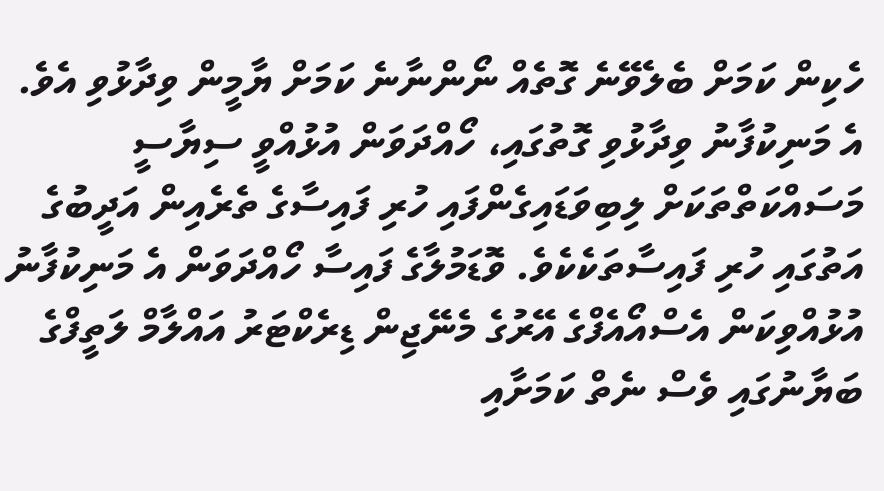ހެކިން ކަމަށް ބެލެވޭނެ ގޮތެއް ނޯންނާނެ ކަމަށް ޔާމީން ވިދާޅުވި އެވެ.
އެ މަނިކުފާނު ވިދާޅުވި ގޮތުގައި، ހޯއްދަވަން އުޅުއްވީ ސިޔާސީ މަސައްކަތްތަކަށް ލިބިވަޑައިގެންފައި ހުރި ފައިސާގެ ތެރެއިން އަދީބުގެ އަތުގައި ހުރި ފައިސާތަކެކެވެ. ވޮޑަމުލާގެ ފައިސާ ހޯއްދަވަން އެ މަނިކުފާނު އުޅުއްވިކަން އެސްއޯއެފްގެ އޭރުގެ މެނޭޖިން ޑިރެކްޓަރު އައްލާމް ލަތީފްގެ ބަޔާނުގައި ވެސް ނެތް ކަމަށާއި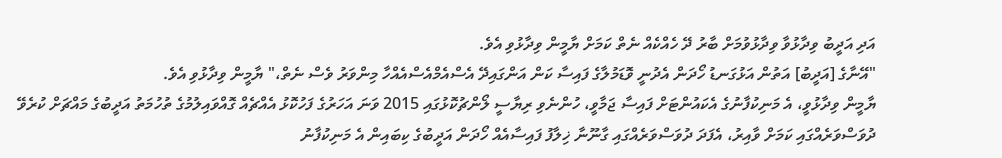އަދި އަދީބު ވިދާޅުވާ ވިދާޅުވުމަށް ބާރު ދޭ ހެއްކެއް ނެތް ކަމަށް ޔާމީން ވިދާޅުވި އެވެ.
"އޭނާގެ [އަދީބު] އަތުން އަޅުގަނޑު ހޯދަން އެދުނީ ވޮޑަމުލާގެ ފައިސާ ކަން އަންގައިދޭ އެސްއެމްއެސްއެއްހާ މިންވަރު ވެސް ނެތް،" ޔާމީން ވިދާޅުވި އެވެ.
ޔާމީން ވިދާޅުވީ، އެ މަނިކުފާނުގެ އެކައުންޓަށް ފައިސާ ޖަމާވީ، ހުންނެވި ރިޔާސީ ލޯންޗުކޮޅުގައި 2015 ވަނަ އަހަރުގެ ފަހުކޮޅު އެއްޗެއް ގޮއްވައިލުމުގެ ތުހުމަތު އަދީބުގެ މައްޗަށް ކުރެވޭ ދުވަސްވަރެއްގައި ކަމަށް ވާއިރު، އެފަދަ ދުވަސްވަރެއްގައި ގާނޫނާ ޚިލާފު ފައިސާއެއް ހޯދަން އަދީބުގެ ކިބައިން އެ މަނިކުފާނު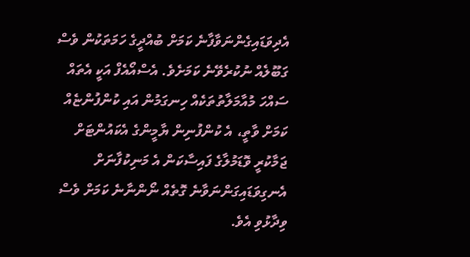އެދިވަޑައިގެންނަވާފާނެ ކަމަށް ބުއްދީގެ ހަމަތަކުން ވެސް ގަބޫލެއް ނުކުރެވޭނެ ކަމަށެވެ. އެސްއޯއެފް އަކީ އެތައް ސައްހަ މުއާމަލާތުތަކެއް ހިނގަމުން އައި ކުންފުންޏެއް ކަމަށް ވާތީ، އެ ކުންފުނިން ޔާމީންގެ އެކައުންޓަށް ޖަމާކުރީ ވޮޑަމުލާގެ ފައިސާކަން އެ މަނިކުފާނަށް އެނގިވަޑައިގަންނަވާނެ ގޮތެއް ނޯންނާނެ ކަމަށް ވެސް ވިދާޅުވި އެވެ.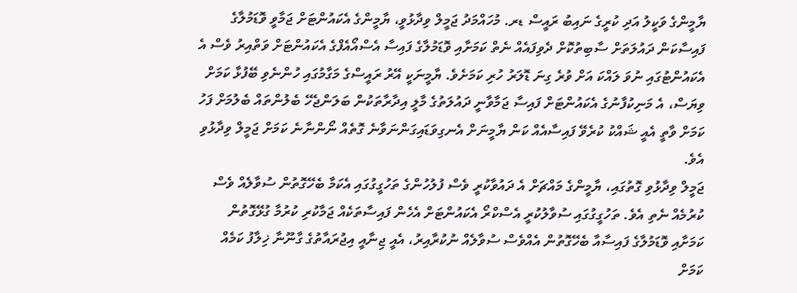ޔާމީންގެ ވަކީލު އަދި ކުރީގެ ނައިބު ރައީސް ޑރ. މުހައްމަދު ޖަމީލް ވިދާޅުވީ، ޔާމީންގެ އެކައުންޓަށް ޖަމާވީ ވޮޑަމުލާގެ ފައިސާކަން ދައުލަތަށް ސާބިތުކޮށް ދެވިފައެއް ނެތް ކަމަށާއި ވޮޑަމުލާގެ ފައިސާ އެސްއޯއެފްގެ އެކައުންޓަށް ވަތްއިރު ވެސް އެ އެކައުންޓުގައި ނުވަ ލައްކަ އަށް ވުރެ ގިނަ ޑޮލަރު ހުރި ކަމަށެވެ. ޔާމީނަކީ އޭރު ރައީސްގެ މަގާމުގައި ހުންނެވި ބޭފުޅާ ކަމަށް ވިޔަސް، އެ މަނިކުފާނުގެ އެކައުންޓަށް ފައިސާ ޖަމާވާނީ ދައުލަތުގެ މާލީ އިދާރާތަކުން ބަލަންޖެހޭ ބެލުންތައް ބެލުމަށް ފަހު ކަމަށް ވާތީ އެއީ ޝައްކު ކުރެވޭ ފައިސާއެއް ކަން ޔާމީނަށް އެނގިވަޑައިގަންނަވާނެ ގޮތެއް ނޯންނާނެ ކަމަށް ޖަމީލް ވިދާޅުވި އެވެ.
ޖަމީލް ވިދާޅުވި ގޮތުގައި، ޔާމީންގެ މައްޗަށް އެ ދައުވާކުރީ ވެސް ފުލުހުންގެ ތަހުގީގުގައި އެކަމާ ބެހޭގޮތުން ސުވާލެއް ވެސް ކުރުމެއް ނެތި އެވެ. ތަހުގީގުގައި ސުވާލުކުރީ އެސްކްރޯ އެކައުންޓަށް އެހެން ފައިސާތަކެއް ޖަމާކުރި ކުރުމާ ގުޅޭގޮތުން ކަމަށާއި ވޮޑަމުލާގެ ފައިސާއާ ބެހޭގޮތުން އެއްވެސް ސުވާލެއް ނުކުރާއިރު، އެއީ ޖިނާއީ އިޖުރައާތުގެ ގާނޫނާ ޚިލާފު ކަމެއް ކަމަށް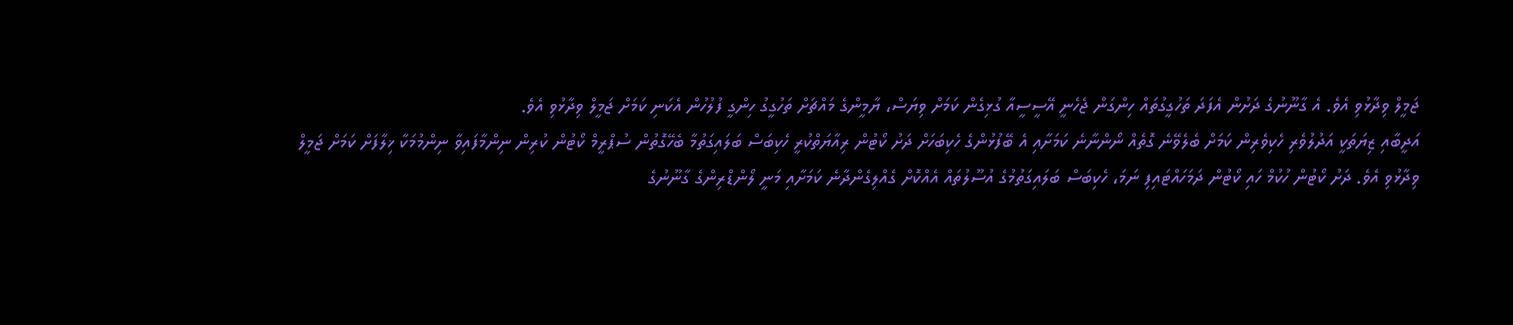ޖަމީލް ވިދާޅުވި އެވެ. އެ ގާނޫނުގެ ދަށުން އެފަދަ ތަހުގީގުތައް ހިންގަން ޖެހެނީ އޭސީސީއާ ގުޅިގެން ކަމަށް ވިޔަސް، ޔާމީންގެ މައްޗަށް ތަހުގީގު ހިންގީ ފުލުހުން އެކަނި ކަމަށް ޖަމީލް ވިދާޅުވި އެވެ.
އަދީބާއި ޒިޔަތަކީ އަދުލުވެރި ހެކިވެރިން ކަމަށް ބެލެވޭނެ ގޮތެއް ނޯންނާނެ ކަމަށާއި އެ ބޭފުޅުންގެ ހެކިބަހަށް ދަށު ކޯޓުން ރިއާޔަތްކުރީ ހެކިބަސް ބަލައިގަތުމާ ބެހޭގޮތުން ސުޕްރީމް ކޯޓުން ކުރިން ނިންމާފައިވާ ނިންމުމަކާ ޚިލާފަށް ކަމަށް ޖަމީލް ވިދާޅުވި އެވެ. ދަށު ކޯޓުން ހުކުމް ހައި ކޯޓުން ދަމަހައްޓައިފި ނަމަ، ހެކިބަސް ބަލައިގަތުމުގެ އުސޫލުތައް އެއްކޮށް ގެއްލިގެންދާނެ ކަމަށާއި މަނީ ލޯންޑްރިންގެ ގާނޫނުގެ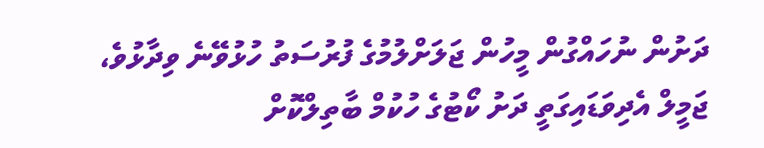ދަށުން ނުހައްގުން މީހުން ޖަލަށްލުމުގެ ފުރުސަތު ހުޅުވޭނެ ވިދާޅުވެ، ޖަމީލް އެދިވަޑައިގަތީ ދަށު ކޯޓުގެ ހުކުމް ބާތިލްކޮށް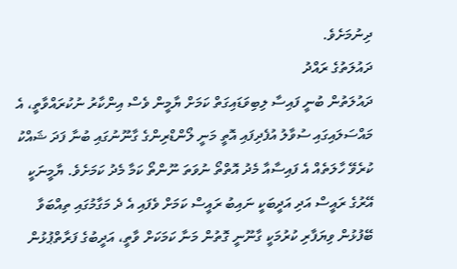ދިނުމަށެވެ.
ދައުލަތުގެ ރައްދު
ދައުލަތުން ބުނީ ފައިސާ ލިބިވަޑައިގަތް ކަމަށް ޔާމީން ވެސް އިންކާރު ނުކުރައްވާތީ، އެ މައްސަލައިގައި ސުވާލު އުފެދިފައި އޮތީ މަނީ ލޯންޑްރިންގެ ގާނޫނުގައި ބުނާ ފަދަ ޝައްކު ކުރެވޭ ހާލަތެއް އެ ފައިސާއާ މެދު އޮތްތޯ ނުވަތަ ނޫންތޯ ކަމާ މެދު ކަމަށެވެ. ޔާމީނަކީ އޭރުގެ ރައީސް އަދި އަދީބަކީ ނައިބު ރައީސް ކަމަށް ވެފައި އެ ދެ މަގާމުގައި ތިއްބަވާ ބޭފުޅުން ވިޔަފާރި ކުރުމަކީ ގާނޫނީ ގޮތުން މަނާ ކަމަކަށް ވާތީ، އަދީބުގެ ފަރާތްޕުޅުން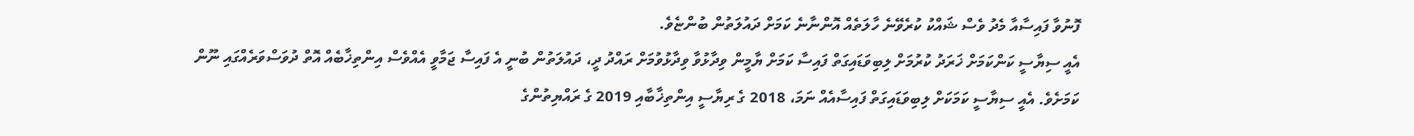ފޮނުވާ ފައިސާއާ މެދު ވެސް ޝައްކު ކުރެވޭނެ ހާލަތެއް އޮންނާނެ ކަމަށް ދައުލަތުން ބުންޏެވެ.
އެއީ ސިޔާސީ ކަންކަމަށް ޚަރަދު ކުރުމަށް ލިބިވަޑައިގަތް ފައިސާ ކަމަށް ޔާމީން ވިދާޅުވާ ވިދާޅުވުމަށް ރައްދު ދީ، ދައުލަތުން ބުނީ އެ ފައިސާ ޖަމާވީ އެއްވެސް އިންތިޚާބެއް އޮތް ދުވަސްވަރެއްގައި ނޫން ކަމަށެވެ. އެއީ ސިޔާސީ ކަމަކަށް ލިބިވަޑައިގަތް ފައިސާއެއް ނަމަ، 2018 ގެ ރިޔާސީ އިންތިޚާބާއި 2019 ގެ ރައްޔިތުންގެ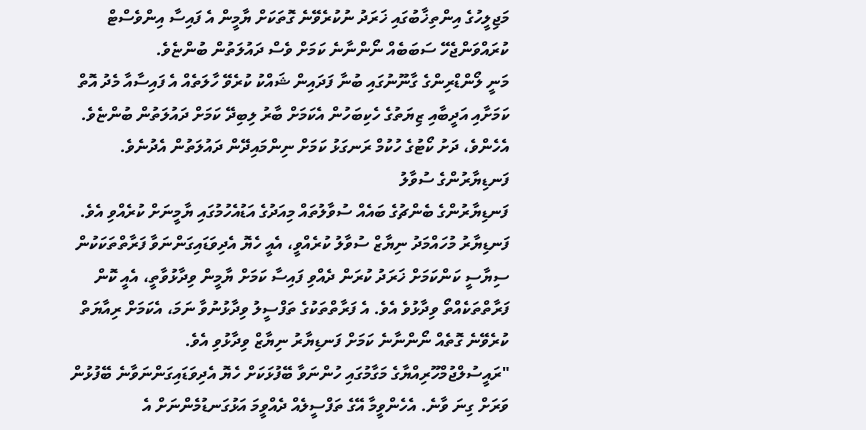މަޖިލީހުގެ އިންތިޚާބުގައި ޚަރަދު ނުކުރެވޭނެ ގޮތަކަށް ޔާމީން އެ ފައިސާ އިންވެސްޓް ކުރައްވަންޖެހޭ ސަބަބެއް ނޯންނާނެ ކަމަށް ވެސް ދައުލަތުން ބުންޏެވެ.
މަނީ ލޯންޑްރިންގެ ގާނޫނުގައި ބުނާ ފަދައިން ޝައްކު ކުރެވޭ ހާލަތެއް އެ ފައިސާއާ މެދު އޮތް ކަމަށާއި އަދީބާއި ޒިޔަތުގެ ހެކިބަހުން އެކަމަށް ބާރު ލިބިދޭ ކަމަށް ދައުލަތުން ބުންޏެވެ. އެހެންވެ، ދަށު ކޯޓުގެ ހުކުމް ރަނގަޅު ކަމަށް ނިންމައިދޭން ދައުލަތުން އެދުނެވެ.
ފަނޑިޔާރުންގެ ސުވާލު
ފަނޑިޔާރުންގެ ބެންޗުގެ ބައެއް ސުވާލުތައް މިއަދުގެ އަޑުއެހުމުގައި ޔާމީނަށް ކުރެއްވި އެވެ.
ފަނޑިޔާރު މުހައްމަދު ނިޔާޒް ސުވާލު ކުރެއްވީ، އެއީ ހެޔޮ އެދިވަޑައިގަންނަވާ ފަރާތްތަކަކުން ސިޔާސީ ކަންކަމަށް ޚަރަދު ކުރަން ދެއްވި ފައިސާ ކަމަށް ޔާމީން ވިދާޅުވާތީ، އެއީ ކޮން ފަރާތްތަކެއްތޯ ވިދާޅުވެ އެވެ. އެ ފަރާތްތަކުގެ ތަފްސީލު ވިދާޅުނުވާ ނަމަ، އެކަމަށް ރިއާޔަތް ކުރެވޭނެ ގޮތެއް ނޯންނާނެ ކަމަށް ފަނޑިޔާރު ނިޔާޒް ވިދާޅުވި އެވެ.
"ރައީސުލްޖުމްހޫރިއްޔާގެ މަގާމުގައި ހުންނަވާ ބޭފުޅަކަށް ހެޔޮ އެދިވަޑައިގަންނަވާނެ ބޭފުޅުން ވަރަށް ގިނަ ވާނެ. އެހެންވީމާ އޭގެ ތަފްސީލެއް ދެއްވީމަ އަޅުގަނޑުމެންނަށް އެ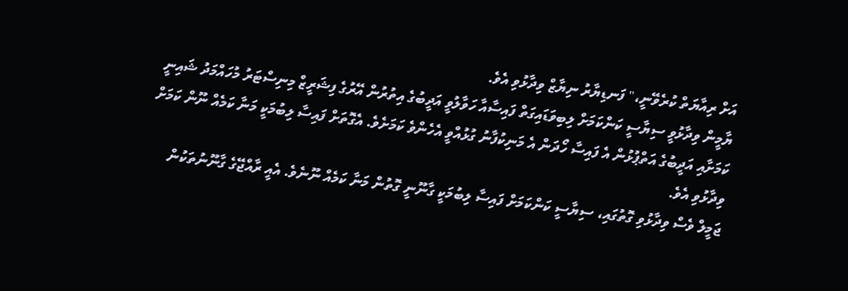އަށް ރިއާޔަތް ކުރެވޭނީ،" ފަނޑިޔާރު ނިޔާޒް ވިދާޅުވި އެވެ.
ޔާމީން ވިދާޅުވީ ސިޔާސީ ކަންކަމަށް ލިބިވަޑައިގަތް ފައިސާއާ ހަވާލުވީ އަދީބުގެ އިތުރުން އޭރުގެ ފިޝަރީޒް މިނިސްޓަރު މުހައްމަދު ޝައިނީ ކަމަށާއި އަދީބުގެ އަތްޕުޅުން އެ ފައިސާ ހޯދަން އެ މަނިކުފާނު ގުޅުއްވީ އެހެންވެ ކަމަށެވެ. އެގޮތަށް ފައިސާ ލިބުމަކީ މަނާ ކަމެއް ނޫން ކަމަށް ވިދާޅުވި އެވެ.
ޖަމީލް ވެސް ވިދާޅުވި ގޮތުގައި، ސިޔާސީ ކަންކަމަށް ފައިސާ ލިބުމަކީ ގާނޫނީ ގޮތުން މަނާ ކަމެއް ނޫނެވެ. އެއީ ރާއްޖޭގެ ގާނޫނުތަކުން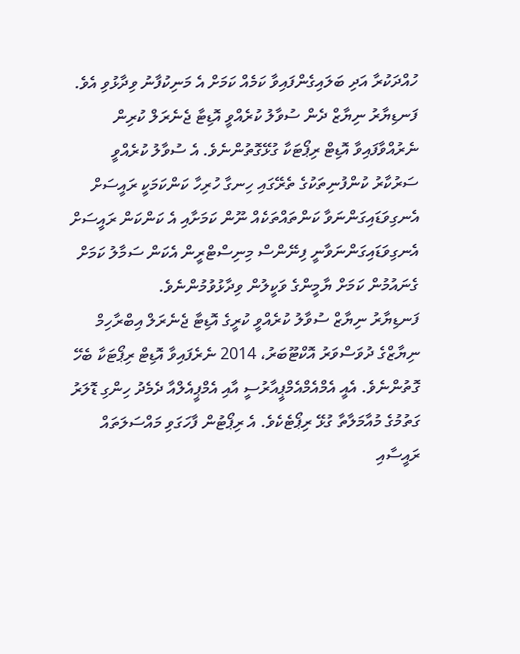ހުއްދަކުރާ އަދި ބަލައިގެންފައިވާ ކަމެއް ކަމަށް އެ މަނިކުފާނު ވިދާޅުވި އެވެ.
ފަނޑިޔާރު ނިޔާޒް ދެން ސުވާލު ކުރެއްވީ އޮޑިޓާ ޖެނެރަލް ކުރިން ނެރުއްވާފައިވާ އޮޑިޓް ރިޕޯޓަކާ ގުޅޭގޮތުންނެވެ. އެ ސުވާލު ކުރެއްވީ ސަރުކާރު ކުންފުނިތަކުގެ ތެރޭގައި ހިނގާ ހުރިހާ ކަންކަމަކީ ރައީސަށް އެނގިވަޑައިގަންނަވާ ކަންތައްތަކެއް ނޫން ކަމަށާއި އެ ކަންކަން ރައީސަށް އެނގިވަޑައިގަންނަވާނީ ފިނޭންސް މިނިސްޓްރީން އެކަން ސަމާލު ކަމަށް ގެނައުމުން ކަމަށް ޔާމީންގެ ވަކީލުން ވިދާޅުވުމުންނެވެ.
ފަނޑިޔާރު ނިޔާޒް ސުވާލު ކުރެއްވީ ކުރީގެ އޮޑިޓާ ޖެނެރަލް އިބްރާހިމް ނިޔާޒްގެ ދުވަސްވަރު އޮކްޓޫބަރު، 2014 ނެރެފައިވާ އޮޑިޓް ރިޕޯޓަކާ ބެހޭ ގޮތުންނެވެ. އެއީ އެމްއެމްއެމްޕީއާރުސީ އާއި އެމްޕީއެލްއާ ދެމެދު ހިންގި ޑޮލަރު ގަތުމުގެ މުއާމަލާތާ ގުޅޭ ރިޕޯޓެކެވެ. އެ ރިޕޯޓުން ފާހަގަވި މައްސަލަތައް ރައީސާއި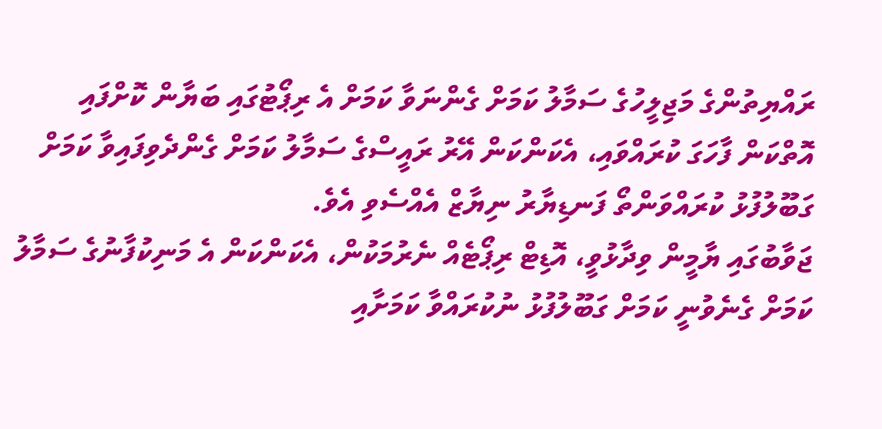ރައްޔިތުންގެ މަޖިލީހުގެ ސަމާލު ކަމަށް ގެންނަވާ ކަމަށް އެ ރިޕޯޓުގައި ބަޔާން ކޮށްފައި އޮތްކަން ފާހަގަ ކުރައްވައި، އެކަންކަން އޭރު ރައީސްގެ ސަމާލު ކަމަށް ގެންދެވިފައިވާ ކަމަށް ގަބޫލުފުޅު ކުރައްވަންތޯ ފަނޑިޔާރު ނިޔާޒް އެއްސެވި އެވެ.
ޖަވާބުގައި ޔާމީން ވިދާޅުވީ، އޮޑިޓް ރިޕޯޓެއް ނެރުމަކުން، އެކަންކަން އެ މަނިކުފާނުގެ ސަމާލު ކަމަށް ގެނެވުނީ ކަމަށް ގަބޫލުފުޅު ނުކުރައްވާ ކަމަށާއި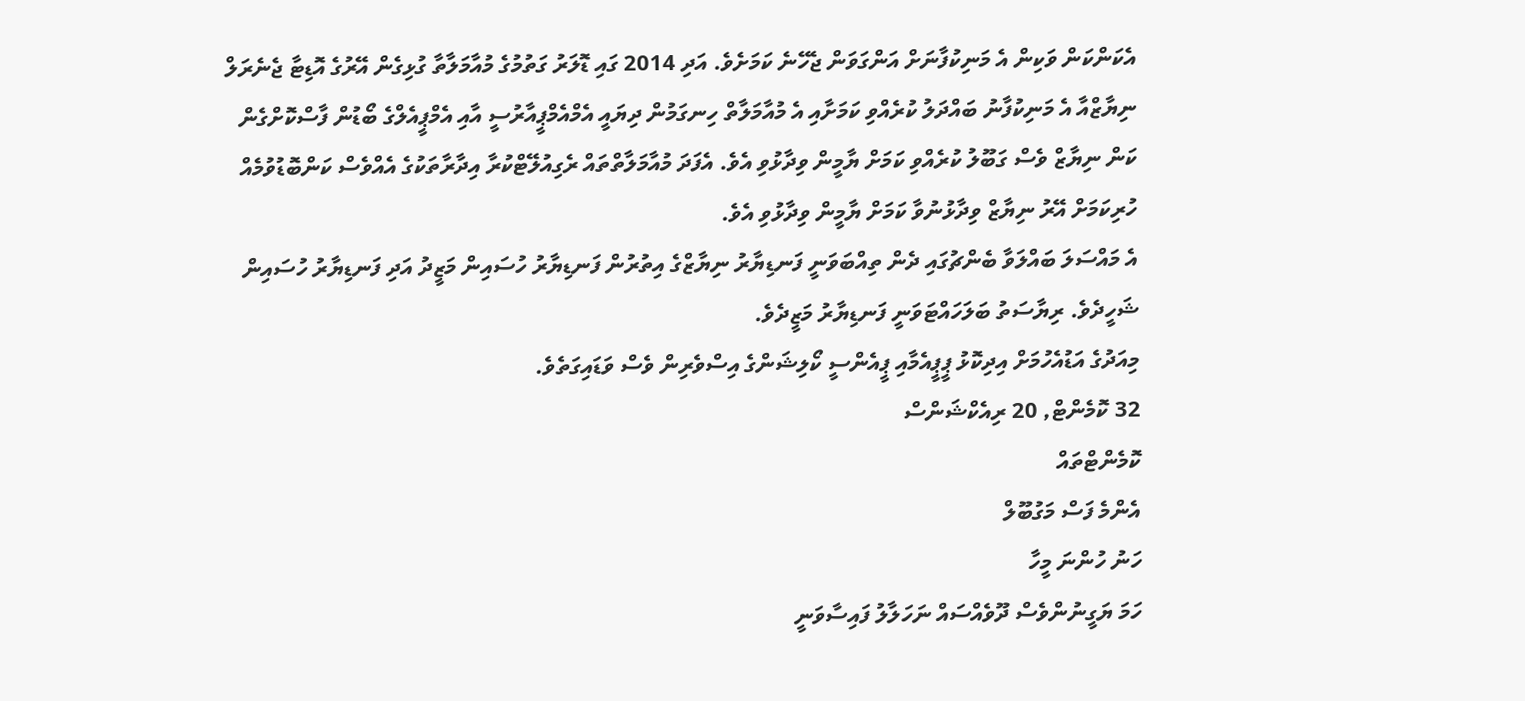އެކަންކަން ވަކިން އެ މަނިކުފާނަށް އަންގަވަން ޖެހޭނެ ކަމަށެވެ. އަދި 2014 ގައި ޑޮލަރު ގަތުމުގެ މުއާމަލާތާ ގުޅިގެން އޭރުގެ އޮޑިޓާ ޖެނެރަލް ނިޔާޒްއާ އެ މަނިކުފާނު ބައްދަލު ކުރެއްވި ކަމަށާއި އެ މުއާމަލާތް ހިނގަމުން ދިޔައީ އެމްއެމްޕީއާރުސީ އާއި އެމްޕީއެލްގެ ބޯޑުން ފާސްކޮށްގެން ކަން ނިޔާޒް ވެސް ގަބޫލު ކުރެއްވި ކަމަށް ޔާމީން ވިދާޅުވި އެވެ. އެފަދަ މުއާމަލާތްތައް ރެގިއުލޭޓްކުރާ އިދާރާތަކުގެ އެއްވެސް ކަންބޮޑުވުމެއް ހުރިކަމަށް އޭރު ނިޔާޒް ވިދާޅުނުވާ ކަމަށް ޔާމީން ވިދާޅުވި އެވެ.
އެ މައްސަލަ ބައްލަވާ ބެންޗުގައި ދެން ތިއްބަވަނީ ފަނޑިޔާރު ނިޔާޒްގެ އިތުރުން ފަނޑިޔާރު ހުސައިން މަޒީދު އަދި ފަނޑިޔާރު ހުސައިން ޝަހީދެވެ. ރިޔާސަތު ބަލަހައްޓަވަނީ ފަނޑިޔާރު މަޒީދެވެ.
މިއަދުގެ އަޑުއެހުމަށް އިދިކޮޅު ޕީޕީއެމާއި ޕީއެންސީ ކޯލިޝަންގެ އިސްވެރިން ވެސް ވަޑައިގަތެވެ.
32 ކޮމެންޓް, 20 ރިއެކްޝަންސް
ކޮމެންޓްތައް
އެންމެ ފަސް މަގުބޫލް
ހަނު ހުންނަ މީހާ
ހަމަ ޔަގީނުންވެސް ދޫވެއްސައް ނަހަލާލު ފައިސާވަނީ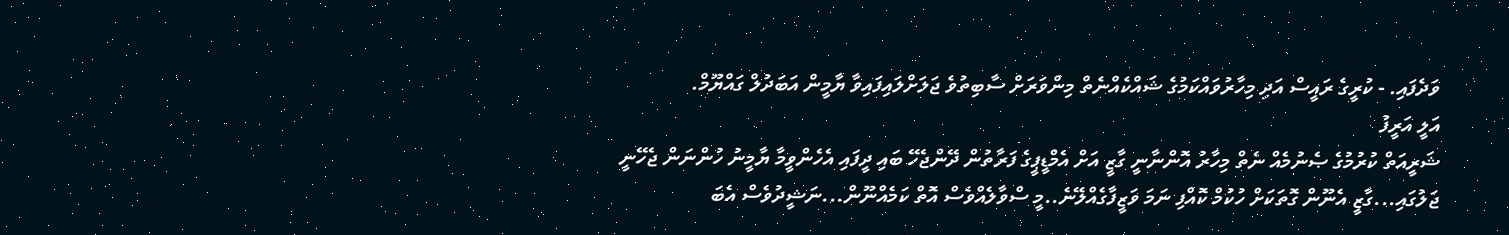ވަދެފައި. - ކުރީގެ ރައީސް އަދި މިހާރުވައްކަމުގެ ޝައްކެއްނެތް މިންވަރަށް ސާބިތުވެ ޖަލަށްލައިފައިވާ ޔާމީން އަބަދުލް ގައްޔޫމް.
އަލީ އަރީފު
ޝަރީއަތް ކުރުމުގެ ޞެނުމެއް ނެތް މިހާރު އޮންނާނީ ގާޒީ އަށް އެމްޑީޕީގެ ފަރާތުން ދޭންޖެހޭ ބައި ދީފައި އެހެންވީމާ ޔާމީނު ހުންނަން ޖެހޭނީ ޖަލުގައި...ގާޒީ އެނޫން ގޮތަކަށް ހުކުމް ކޮއްފި ނަމަ ވަޒީފާގެއްލޭނެ..މީ ސްވާލެއްވެސް އޮތް ކަމެއްނޫން...ނަޝީދުވެސް އެބަ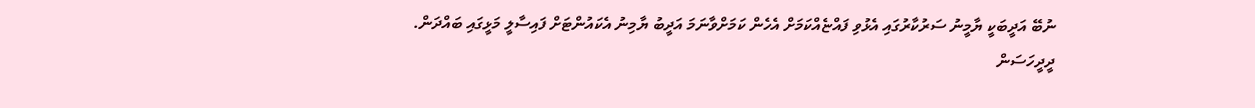ނުބޭ އަދީބަކީ ޔާމީނު ސަރުކާރުގައި އެޅުވި ފައްޏެއްކަމަށް އެހެން ކަމަށްވާނަމަ އަދީބު ޔާމިނު އެކައުންޓަށް ފައިސާލީ މަޅީގައި ބައްދަން.
ދީދީހަސަން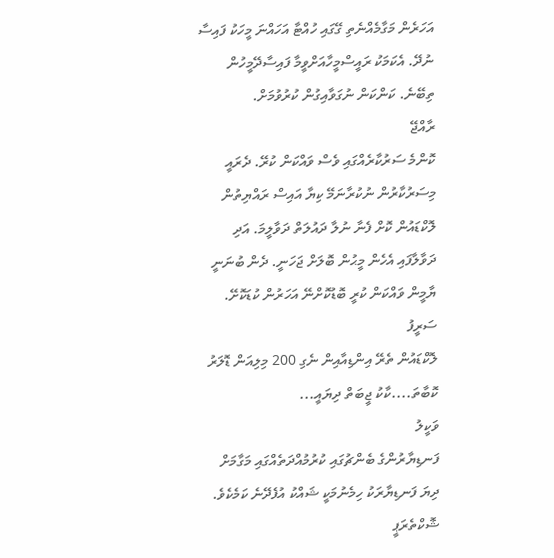އަހަރެން މަގާމެއްނެތި ގޭގައި ހުއްޓާ އަހައްނަ މީހަކު ފައިސާ ނުދޭ. އެކަމަކު ރައީސްމީހާއަށްވީމާ ފައިސާދޭމީހުން ތިބޭނެ. ކަންކަން ނުގަވާއިގުން ކުރުވުމަށް.
ރާއްޖޭ
ކޮންމެ ސަރުކާރެއްގައި ވެސް ވައްކަން ކުރޭ. ދެރައީ މިސަރުކާރުން ނުކުރާނަމޭ ކިޔާ އައިސް ރައްޔިތުން ލޮކްޑައުން ކޮށް ފެނާ ނުލާ ދައުލަތް ދަވާލީމަ. އަދި ދަވާލާފައި އެހެން މީޙުން ބޮލަށް ޖަހަނީ. ދެން ބުނަނީ ޔާމީން ވައްކަން ކުރީ ބޮޑުކޮށްނޭ އަހަރުން ކުޑަކޮށޭ.
ސަރީފު
ލޮކްޑައުން ތެރޭ އިންޑިއާއިން ނެގި 200 މިލިއަން ޑޮލަރު ކޮބާތަ....ކާކު ޖީބަތް ދިޔައީ...
ވަކީލު
ފަނޑިޔާރުންގެ ބެންޗުގައި ކުރުމުއްދަތެއްގައި މަގާމަށް ދިޔަ ފަނޑިޔާރަކު ހިމެނުމަކީ ޝައްކު އުފެދޭނެ ކަމެކެވެ.
ޝޮކްތެރަޕީ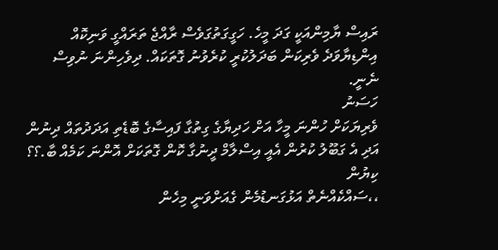ރައިސް ޔާމިންއަކީ ގަދަ މީހެ. ހަގީގަތުގަވެސް ރާއްޖެ ތަރައްގީ ވަނިކޮއް އިންޑިޔާވަދެ ވެރިކަން ބަދަލުކުރީ ކުރެވުނު ގޮތަކައް. ދިވެހިންނަ ނުވިސް ނެނީ.
ހަސަނު
ވެރިޔަކަށް ހުންނަ މީހާ އަށް ހަދިޔާގެ ގިތުގާ ފައިސާގެ ބޮޑެތި އަދަދުތައް ދިނުން އަދި އެ ގަބޫލު ކުރުން އެއީ އިސްލާމް ދީނުގާ ކޮން ގޮތަކަށް އޮންނަ ކަމެއް ބާ.؟؟
ކިޔުން
،،ސައްކެއްނެތް އަޅުގަނޑުމެން ގެއަށްވަނީ މިހެން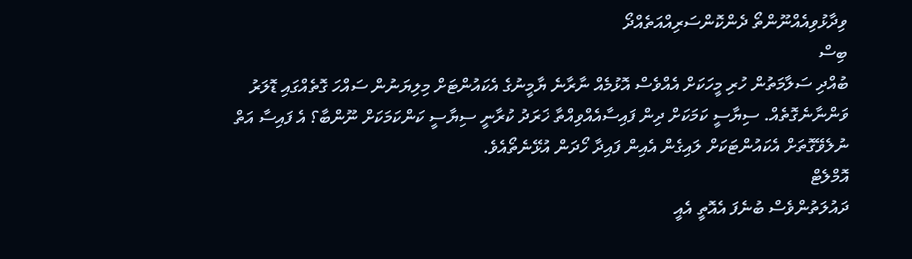ވިދާޅުވިއެއްނޫންތޯ ދެންކޮންސަރިއްއަތެއްދޯ
ބިސް
ބުއްދި ސަލާމަތުން ހުރި މީހަކަށް އެއްވެސް އޮޅުމެއް ނާރާނެ ޔާމީނުގެ އެކައުންޓަށް މިލިޔަނުން ސައްހަ ގޮތެއްގައި ޑޮލަރު ވަންނާނެގޮތެއް. ސިޔާސީ ކަމަކަށް ދިން ފައިސާއެއްވިއްތާ ޚަރަދު ކުރާނީ ސިޔާސީ ކަންކަމަކަށް ނޫންބާ؟ އެ ފައިސާ އަތް ނުލެވޭގޮތަށް އެކައުންޓަކަށް ލައިގެން އެއިން ފައިދާ ހޯދަން އުޅޭނެތޯއެވެ.
އޮމްލެޓް
ދައުލަތުންވެސް ބުނެފަ އެއޮތީ އެއީ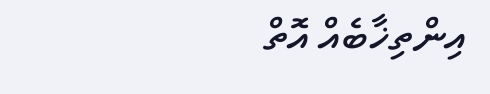އިންތިޚާބެއް އޮތް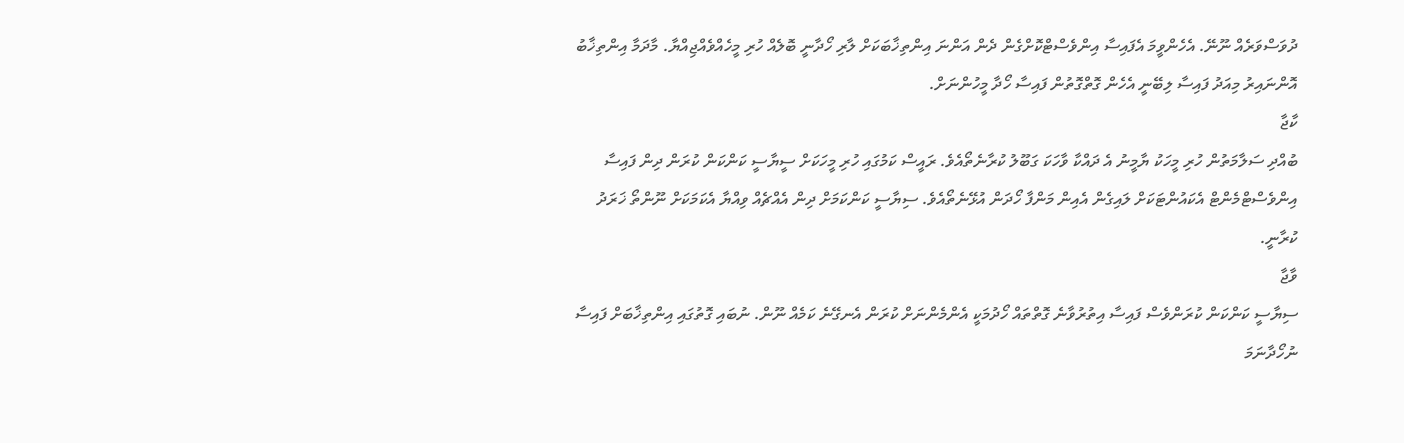ދުވަސްވަރެއް ނޫނޭ. އެހެންވީމަ އެފައިސާ އިންވެސްޓްކޮށްގެން ދެން އަންނަ އިންތިޚާބަކަށް ލާރި ހޯދާނީ ބޮލެއް ހުރި މީހެއްވެއްޖިއްޔާ. މާދަމާ އިންތިޚާބު އޮންނައިރު މިއަދު ފައިސާ ލިބޭނީ އެހެން ގޮތްގޮތުން ފައިސާ ހޯދާ މީހުންނަށް.
ކާޖާ
ބުއްދި ސަލާމަތުން ހުރި މީހަކު ޔާމީނު އެ ދައްކާ ވާހަކަ ގަބޫލު ކުރާނެތޯއެވެ. ރައީސް ކަމުގައި ހުރި މީހަކަށް ސީޔާސީ ކަންކަން ކުރަން ދިން ފައިސާ އިންވެސްޓްމެންޓް އެކައުންޓަކަށް ލައިގެން އެއިން މަންފާ ހޯދަން އުޅޭނެތޯއެވެ. ސިޔާސީ ކަންކަމަށް ދިން އެއްޗެއް ވިއްޔާ އެކަމަކަށް ނޫންތޯ ޚަރަދު ކުރާނީ.
ވާޖާ
ސިޔާސީ ކަންކަން ކުރަންވެސް ފައިސާ އިތުރުވާނެ ގޮތްތައް ހޯދުމަކީ އެންމެންނަށް ކުރަން އެނގޭނެ ކަމެއް ނޫން. ނުބައި ގޮތުގައި އިންތިޚާބަށް ފައިސާ ނުހޯދާނަމަ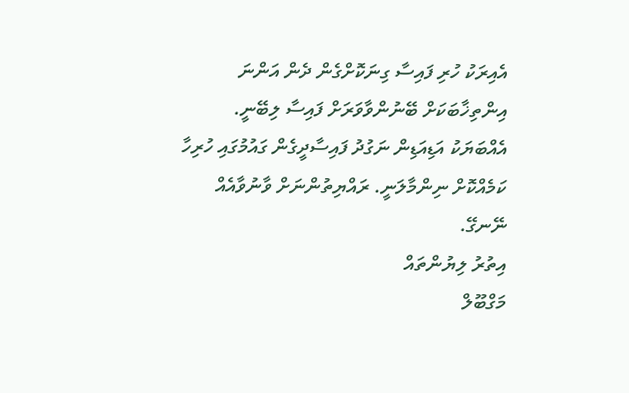އެއިރަކު ހުރި ފައިސާ ގިނަކޮށްގެން ދެން އަންނަ އިންތިޚާބަކަށް ބޭނުންވާވަރަށް ފައިސާ ލިބޭނީ. އެއްބަޔަކު އަޑިއަޑިން ނަގުދު ފައިސާދީގެން ގައުމުގައި ހުރިހާ ކަމެއްކޮށް ނިންމާލަނީ. ރައްޔިތުންނަށް ވާނުވާއެއް ނޭނގޭ.
އިތުރު ލިޔުންތައް
މަގްބޫލް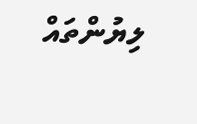ލިޔުންތައް